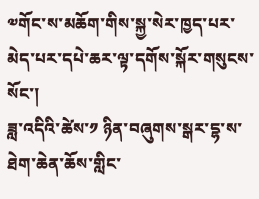༧གོང་ས་མཆོག་གིས་སྐྱ་སེར་ཁྱད་པར་མེད་པར་དཔེ་ཆར་ལྟ་དགོས་སྐོར་གསུངས་སོང་།
ཟླ་འདིའི་ཚེས་༡ ཉིན་བཞུགས་སྒར་དྷ་ས་ཐེག་ཆེན་ཆོས་གླིང་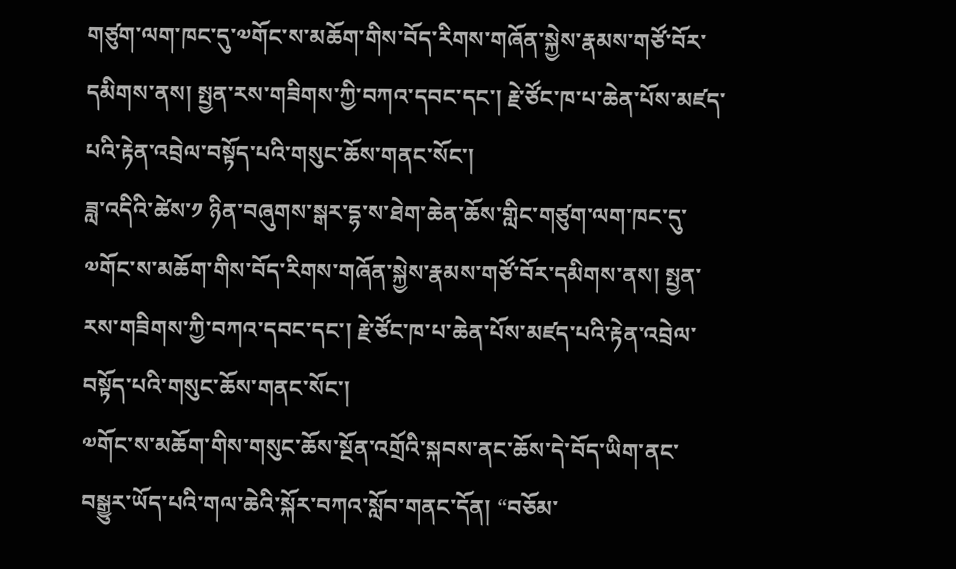གཙུག་ལག་ཁང་དུ་༧གོང་ས་མཆོག་གིས་བོད་རིགས་གཞོན་སྐྱེས་རྣམས་གཙོ་བོར་དམིགས་ནས། སྤྱན་རས་གཟིགས་ཀྱི་བཀའ་དབང་དང་། རྗེ་ཙོང་ཁ་པ་ཆེན་པོས་མཛད་པའི་རྟེན་འབྲེལ་བསྟོད་པའི་གསུང་ཆོས་གནང་སོང་།
ཟླ་འདིའི་ཚེས་༡ ཉིན་བཞུགས་སྒར་དྷ་ས་ཐེག་ཆེན་ཆོས་གླིང་གཙུག་ལག་ཁང་དུ་༧གོང་ས་མཆོག་གིས་བོད་རིགས་གཞོན་སྐྱེས་རྣམས་གཙོ་བོར་དམིགས་ནས། སྤྱན་རས་གཟིགས་ཀྱི་བཀའ་དབང་དང་། རྗེ་ཙོང་ཁ་པ་ཆེན་པོས་མཛད་པའི་རྟེན་འབྲེལ་བསྟོད་པའི་གསུང་ཆོས་གནང་སོང་།
༧གོང་ས་མཆོག་གིས་གསུང་ཆོས་སྔོན་འགྲོའི་སྐབས་ནང་ཆོས་དེ་བོད་ཡིག་ནང་བསྒྱུར་ཡོད་པའི་གལ་ཆེའི་སྐོར་བཀའ་སློབ་གནང་དོན། “བཅོམ་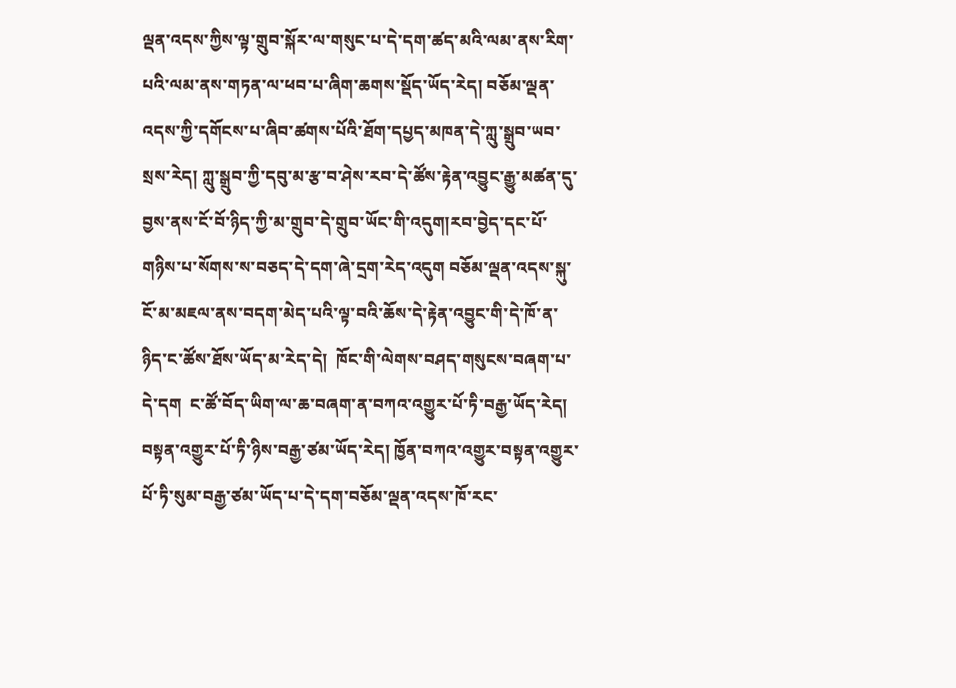ལྡན་འདས་ཀྱིས་ལྟ་གྲུབ་སྐོར་ལ་གསུང་པ་དེ་དག་ཚད་མའི་ལམ་ནས་རིག་པའི་ལམ་ནས་གཏན་ལ་ཕབ་པ་ཞིག་ཆགས་སྡོད་ཡོད་རེད། བཅོམ་ལྡན་འདས་ཀྱི་དགོངས་པ་ཞིབ་ཚགས་པོའི་ཐོག་དཔྱད་མཁན་དེ་ཀླུ་སྒྲུབ་ཡབ་སྲས་རེད། ཀླུ་སྒྲུབ་ཀྱི་དབུ་མ་རྩ་བ་ཤེས་རབ་དེ་ཚོས་རྟེན་འབྱུང་རྒྱུ་མཚན་དུ་བྱས་ནས་ངོ་བོ་ཉིད་ཀྱི་མ་གྲུབ་དེ་གྲུབ་ཡོང་གི་འདུག།རབ་བྱེད་དང་པོ་གཉིས་པ་སོགས་ས་བཅད་དེ་དག་ཞེ་དྲག་རེད་འདུག བཅོམ་ལྡན་འདས་སྐུ་ངོ་མ་མཇལ་ནས་བདག་མེད་པའི་ལྟ་བའི་ཆོས་དེ་རྟེན་འབྱུང་གི་དེ་ཁོ་ན་ཉིད་ང་ཚོས་ཐོས་ཡོད་མ་རེད་དེ།  ཁོང་གི་ལེགས་བཤད་གསུངས་བཞག་པ་དེ་དག  ང་ཚོ་བོད་ཡིག་ལ་ཆ་བཞག་ན་བཀའ་འགྱུར་པོ་ཏི་བརྒྱ་ཡོད་རེད། བསྟན་འགྱུར་པོ་ཏི་ཉིས་བརྒྱ་ཙམ་ཡོད་རེད། ཁྱོན་བཀའ་འགྱུར་བསྟན་འགྱུར་པོ་ཏི་སུམ་བརྒྱ་ཙམ་ཡོད་པ་དེ་དག་བཅོམ་ལྡན་འདས་ཁོ་རང་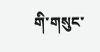གི་གསུང་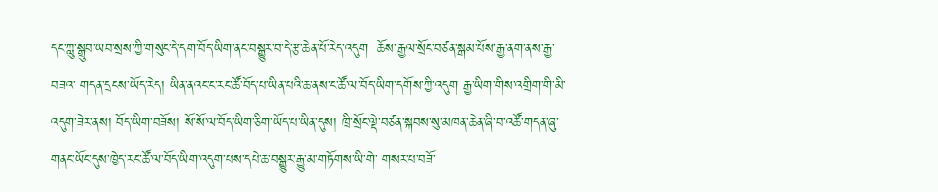དང་ཀླུ་སྒྲུབ་ཡབ་སྲས་ཀྱི་གསུང་དེ་དག་བོད་ཡིག་ནང་བསྒྱུར་བ་དེ་རྩ་ཆེན་པོ་རེད་འདུག  ཆོས་རྒྱལ་སྲོང་བཙན་སྒམ་པོས་རྒྱ་ནག་ནས་རྒྱ་བཟའ་ གདན་དྲངས་ཡོད་རེད། ཡིན་ནའང་ང་རང་ཚོ་བོད་པ་ཡིན་པའི་ཆ་ནས་ང་ཚོ་ལ་བོད་ཡིག་དགོས་ཀྱི་འདུག རྒྱ་ཡིག་གིས་འགྲིག་གི་མི་འདུག་ཟེར་ནས། བོད་ཡིག་བཟོས། སོ་སོ་ལ་བོད་ཡིག་ཅིག་ཡོད་པ་ཡིན་དུས། ཁྲི་སྲོང་ལྡེ་བཙན་སྐབས་སུ་མཁན་ཆེན་ཞི་བ་འཚོ་གདན་ཞུ་གནང་ཡོང་དུས་ཁྱེད་རང་ཚོ་ལ་བོད་ཡིག་འདུག་པས་དཔེ་ཆ་བསྒྱུར་རྒྱུ་མ་གཏོགས་ཡི་གེ་ གསར་པ་བཟོ་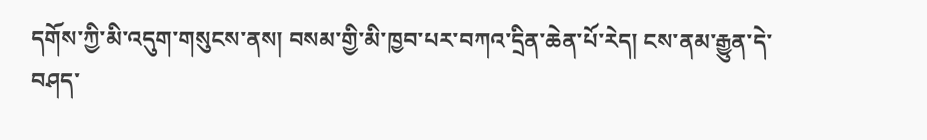དགོས་ཀྱི་མི་འདུག་གསུངས་ནས། བསམ་གྱི་མི་ཁྱབ་པར་བཀའ་དྲིན་ཆེན་པོ་རེད། ངས་ནམ་རྒྱུན་དེ་བཤད་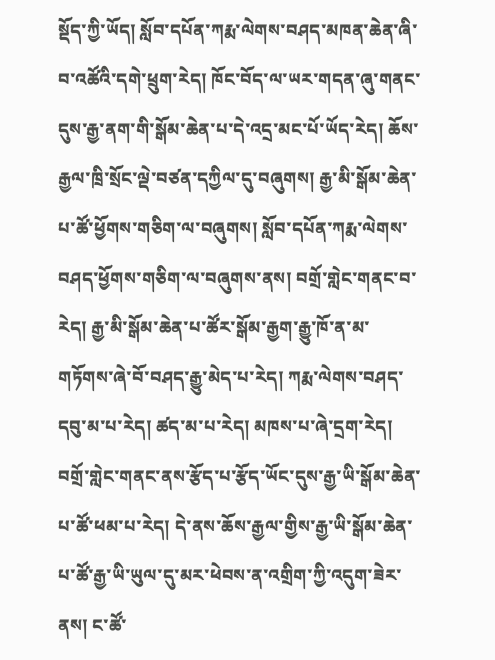སྡོད་ཀྱི་ཡོད། སློབ་དཔོན་ཀརྨ་ལེགས་བཤད་མཁན་ཆེན་ཞི་བ་འཚོའི་དགེ་ཕྲུག་རེད། ཁོང་བོད་ལ་ཡར་གདན་ཞུ་གནང་དུས་རྒྱ་ནག་གི་སྒོམ་ཆེན་པ་དེ་འདྲ་མང་པོ་ཡོད་རེད། ཆོས་རྒྱལ་ཁྲི་སྲོང་ལྡེ་བཙན་དཀྱིལ་དུ་བཞུགས། རྒྱ་མི་སྒོམ་ཆེན་པ་ཚོ་ཕྱོགས་གཅིག་ལ་བཞུགས། སློབ་དཔོན་ཀརྨ་ལེགས་བཤད་ཕྱོགས་གཅིག་ལ་བཞུགས་ནས། བགྲོ་གླེང་གནང་བ་རེད། རྒྱ་མི་སྒོམ་ཆེན་པ་ཚོར་སྒོམ་རྒྱག་རྒྱུ་ཁོ་ན་མ་གཏོགས་ཞེ་བོ་བཤད་རྒྱུ་མེད་པ་རེད། ཀརྨ་ལེགས་བཤད་དབུ་མ་པ་རེད། ཚད་མ་པ་རེད། མཁས་པ་ཞེ་དྲག་རེད། བགྲོ་གླེང་གནང་ནས་རྩོད་པ་རྩོད་ཡོང་དུས་རྒྱ་ཡི་སྒོམ་ཆེན་པ་ཚོ་ཕམ་པ་རེད། དེ་ནས་ཆོས་རྒྱལ་གྱིས་རྒྱ་ཡི་སྒོམ་ཆེན་པ་ཚོ་རྒྱ་ཡི་ཡུལ་དུ་མར་ཕེབས་ན་འགྲིག་ཀྱི་འདུག་ཟེར་ནས། ང་ཚོ་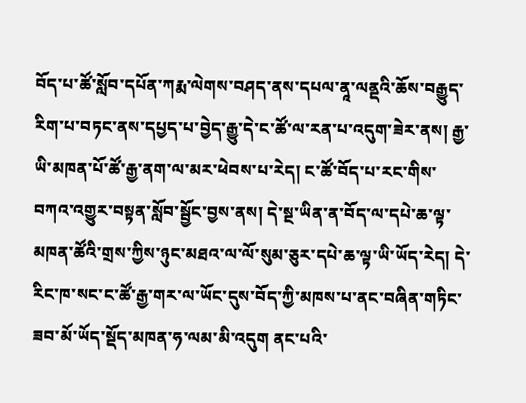བོད་པ་ཚོ་སློབ་དཔོན་ཀརྨ་ལེགས་བཤད་ནས་དཔལ་ནཱ་ལནྡའི་ཆོས་བརྒྱུད་རིག་པ་བཏང་ནས་དཔྱད་པ་བྱེད་རྒྱུ་དེ་ང་ཚོ་ལ་རན་པ་འདུག་ཟེར་ནས། རྒྱ་ཡི་མཁན་པོ་ཚོ་རྒྱ་ནག་ལ་མར་ཕེབས་པ་རེད། ང་ཚོ་བོད་པ་རང་གིས་བཀའ་འགྱུར་བསྟན་སློབ་སྦྱོང་བྱས་ནས། དེ་སྔ་ཡིན་ན་བོད་ལ་དཔེ་ཆ་ལྟ་མཁན་ཚོའི་གྲས་ཀྱིས་ཉུང་མཐའ་ལ་ལོ་སུམ་ཅུར་དཔེ་ཆ་ལྟ་ཡི་ཡོད་རེད། དེ་རིང་ཁ་སང་ང་ཚོ་རྒྱ་གར་ལ་ཡོང་དུས་བོད་ཀྱི་མཁས་པ་ནང་བཞིན་གཏིང་ཟབ་མོ་ཡོད་སྡོད་མཁན་ཧ་ལམ་མི་འདུག ནང་པའི་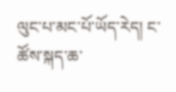ལུང་པ་མང་པོ་ཡོད་རེད། ང་ཚོས་སྐད་ཆ་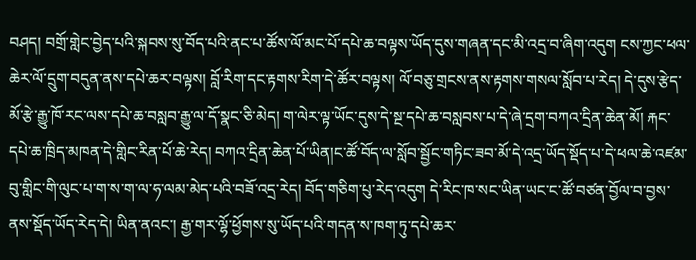བཤད། བགྲོ་གླེང་བྱེད་པའི་སྐབས་སུ་བོད་པའི་ནང་པ་ཚོས་ལོ་མང་པོ་དཔེ་ཆ་བལྟས་ཡོད་དུས་གཞན་དང་མི་འདྲ་བ་ཞིག་འདུག ངས་ཀྱང་ཕལ་ཆེར་ལོ་དྲུག་བདུན་ནས་དཔེ་ཆར་བལྟས། བློ་རིག་དང་རྟགས་རིག་དེ་ཚོར་བལྟས། ལོ་བཅུ་གྲངས་ནས་རྟགས་གསལ་སློབ་པ་རེད། དེ་དུས་རྩེད་མོ་རྩེ་རྒྱུ་ཁོ་རང་ལས་དཔེ་ཆ་བསླབ་རྒྱུ་ལ་དོ་སྣང་ཅི་མེད། ག་ལེར་ལྟ་ཡོང་དུས་དེ་སྔ་དཔེ་ཆ་བསླབས་པ་དེ་ཞེ་དྲག་བཀའ་དྲིན་ཆེན་མོ། རྐང་དཔེ་ཆ་ཁྲིད་མཁན་དེ་གླིང་རིན་པོ་ཆེ་རེད། བཀའ་དྲིན་ཆེན་པོ་ཡིན།ང་ཚོ་བོད་ལ་སློབ་སྦྱོང་གཏིང་ཟབ་མོ་དེ་འདྲ་ཡོད་སྡོད་པ་དེ་ཕལ་ཆེ་འཛམ་བུ་གླིང་གི་ལུང་པ་ག་ས་ག་ལ་ཧ་ལམ་མེད་པའི་བཟོ་འདྲ་རེད། བོད་གཅིག་པུ་རེད་འདུག དེ་རིང་ཁ་སང་ཡིན་ཡང་ང་ཚོ་བཙན་བྱོལ་བ་བྱས་ནས་སྡོད་ཡོད་རེད་དེ། ཡིན་ནའང་། རྒྱ་གར་ལྷོ་ཕྱོགས་སུ་ཡོད་པའི་གདན་ས་ཁག་ཏུ་དཔེ་ཆར་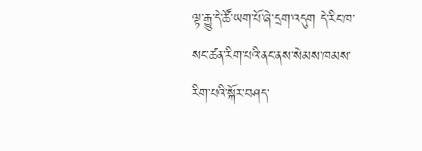ལྟ་རྒྱུ་དེ་ཚོ་ཡག་པོ་ཞེ་དྲག་འདུག དེ་རིང་ཁ་སང་ཚན་རིག་པའི་ནང་ནས་སེམས་ཁམས་རིག་པའི་སྐོར་བཤད་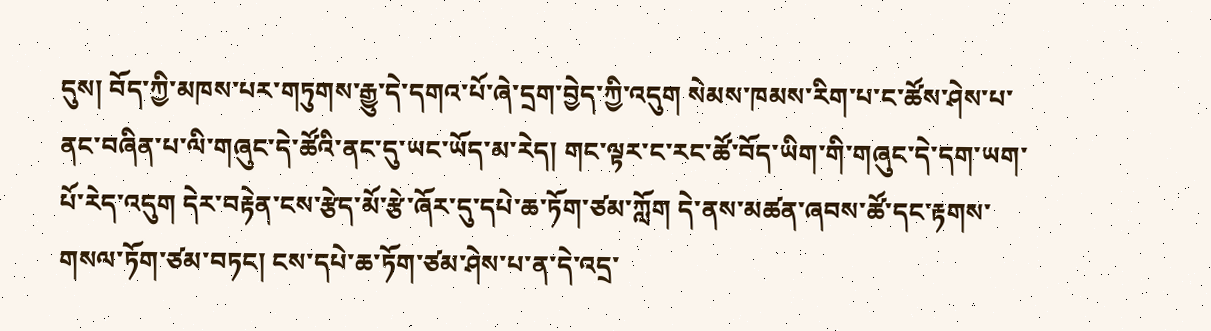དུས། བོད་ཀྱི་མཁས་པར་གཏུགས་རྒྱུ་དེ་དགའ་པོ་ཞེ་དྲག་བྱེད་ཀྱི་འདུག སེམས་ཁམས་རིག་པ་ང་ཚོས་ཤེས་པ་ནང་བཞིན་པ་ལི་གཞུང་དེ་ཚོའི་ནང་དུ་ཡང་ཡོད་མ་རེད། གང་ལྟར་ང་རང་ཚོ་བོད་ཡིག་གི་གཞུང་དེ་དག་ཡག་པོ་རེད་འདུག དེར་བརྟེན་ངས་རྩེད་མོ་རྩེ་ཞོར་དུ་དཔེ་ཆ་ཏོག་ཙམ་ཀློག དེ་ནས་མཚན་ཞབས་ཚོ་དང་རྟགས་གསལ་ཏོག་ཙམ་བཏང། ངས་དཔེ་ཆ་ཏོག་ཙམ་ཤེས་པ་ན་དེ་འདྲ་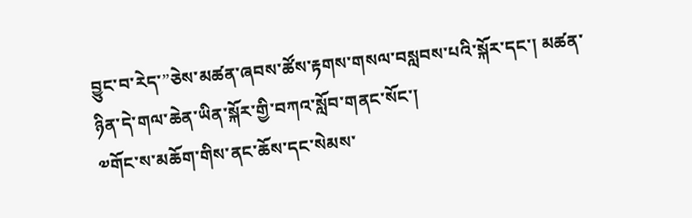བྱུང་བ་རེད་”ཅེས་མཚན་ཞབས་ཚོས་རྟགས་གསལ་བསླབས་པའི་སྐོར་དང་། མཚན་ཉིན་དེ་གལ་ཆེན་ཡིན་སྐོར་གྱི་བཀའ་སློབ་གནང་སོང་།
༧གོང་ས་མཆོག་གིས་ནང་ཆོས་དང་སེམས་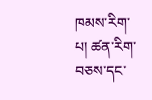ཁམས་རིག་པ། ཚན་རིག་བཅས་དང་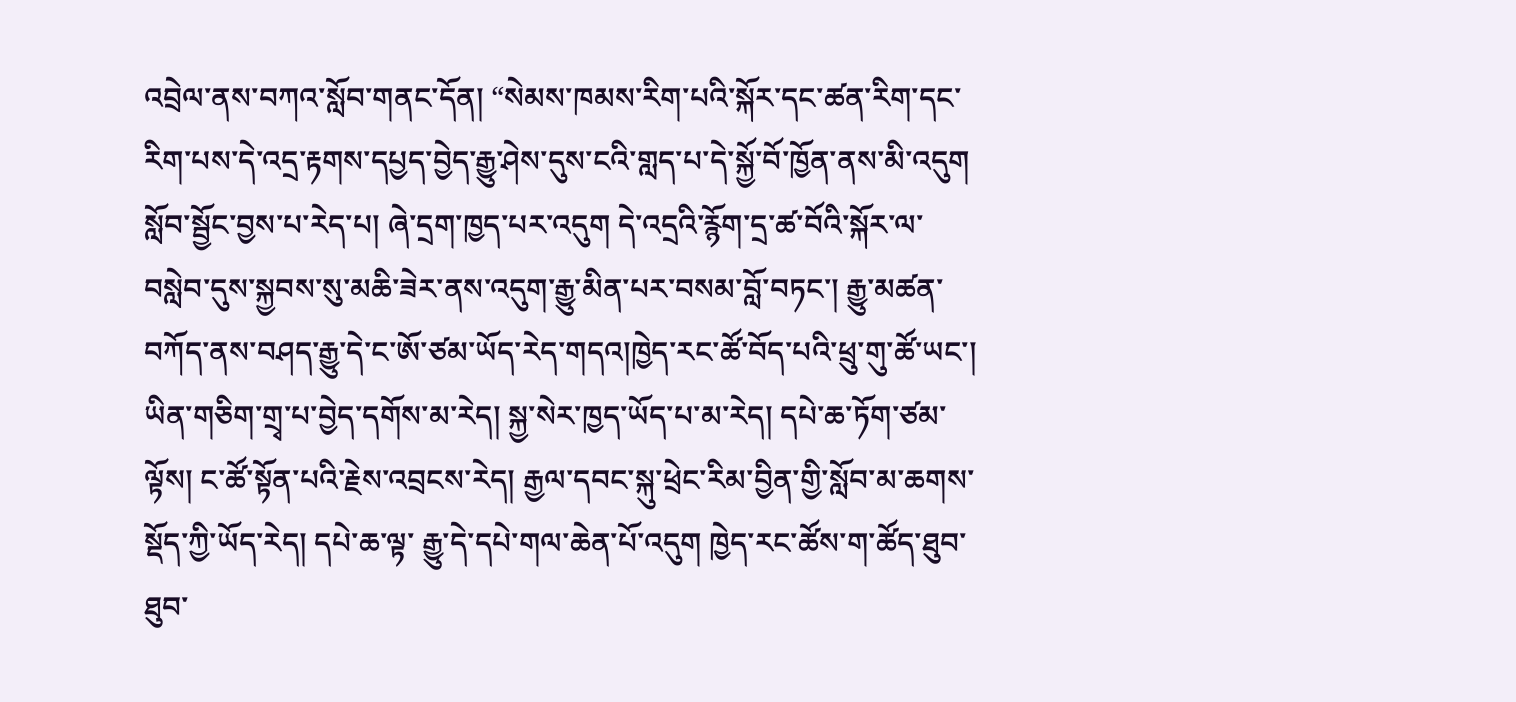འབྲེལ་ནས་བཀའ་སློབ་གནང་དོན། “སེམས་ཁམས་རིག་པའི་སྐོར་དང་ཚན་རིག་དང་རིག་པས་དེ་འདྲ་རྟགས་དཔྱད་བྱེད་རྒྱུ་ཤེས་དུས་ངའི་གླད་པ་དེ་སྐྱོ་བོ་ཁྱོན་ནས་མི་འདུག སློབ་སྦྱོང་བྱས་པ་རེད་པ། ཞེ་དྲག་ཁྱད་པར་འདུག དེ་འདྲའི་རྙོག་དྲ་ཚ་བོའི་སྐོར་ལ་བསླེབ་དུས་སྐྱབས་སུ་མཆི་ཟེར་ནས་འདུག་རྒྱུ་མིན་པར་བསམ་བློ་བཏང་། རྒྱུ་མཚན་བཀོད་ནས་བཤད་རྒྱུ་དེ་ང་ཨོ་ཙམ་ཡོད་རེད་གདའ།ཁྱེད་རང་ཚོ་བོད་པའི་ཕྲུ་གུ་ཚོ་ཡང་། ཡིན་གཅིག་གྲྭ་པ་བྱེད་དགོས་མ་རེད། སྐྱ་སེར་ཁྱད་ཡོད་པ་མ་རེད། དཔེ་ཆ་ཏོག་ཙམ་ལྟོས། ང་ཚོ་སྟོན་པའི་རྗེས་འབྲངས་རེད། རྒྱལ་དབང་སྐུ་ཕྲེང་རིམ་བྱིན་གྱི་སློབ་མ་ཆགས་སྡོད་ཀྱི་ཡོད་རེད། དཔེ་ཆ་ལྟ་ རྒྱུ་དེ་དཔེ་གལ་ཆེན་པོ་འདུག ཁྱེད་རང་ཚོས་ག་ཚོད་ཐུབ་ཐུབ་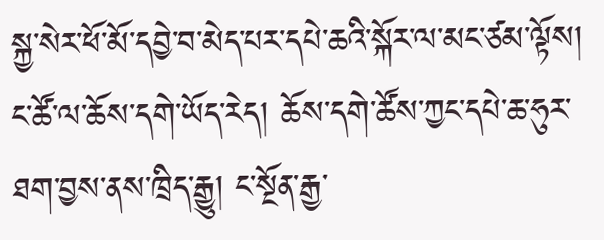སྐྱ་སེར་ཕོ་མོ་དབྱེ་བ་མེད་པར་དཔེ་ཆའི་སྐོར་ལ་མང་ཙམ་ལྟོས། ང་ཚོ་ལ་ཆོས་དགེ་ཡོད་རེད། ཆོས་དགེ་ཚོས་ཀྱང་དཔེ་ཆ་ཧུར་ཐག་བྱས་ནས་ཁྲིད་རྒྱུ། ང་སྔོན་རྒྱ་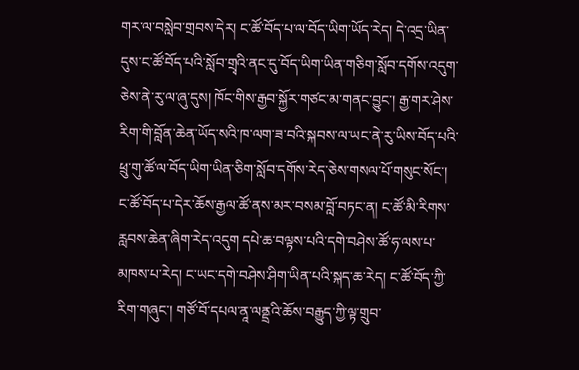གར་ལ་བསླེབ་གྲབས་དེར། ང་ཚོ་བོད་པ་ལ་བོད་ཡིག་ཡོད་རེད། དེ་འདྲ་ཡིན་དུས་ང་ཚོ་བོད་པའི་སློབ་གྲྭའི་ནང་དུ་བོད་ཡིག་ཡིན་གཅིག་སློབ་དགོས་འདུག་ཅེས་ནེ་རུ་ལ་ཞུ་དུས། ཁོང་གིས་རྒྱབ་སྐྱོར་གཙང་མ་གནང་བྱུང་། རྒྱ་གར་ཤེས་རིག་གི་བློན་ཆེན་ཡོད་སའི་ཁ་ལག་ཟ་བའི་སྐབས་ལ་ཡང་ནེ་རུ་ཡིས་བོད་པའི་ཕྲུ་གུ་ཚོ་ལ་བོད་ཡིག་ཡིན་ཅིག་སློབ་དགོས་རེད་ཅེས་གསལ་པོ་གསུང་སོང་། ང་ཚོ་བོད་པ་དེར་ཆོས་རྒྱལ་ཚོ་ནས་མར་བསམ་བློ་བཏང་ན། ང་ཚོ་མི་རིགས་རླབས་ཆེན་ཞིག་རེད་འདུག དཔེ་ཆ་བལྟས་པའི་དགེ་བཤེས་ཚོ་ཧ་ལས་པ་མཁས་པ་རེད། ང་ཡང་དགེ་བཤེས་ཤིག་ཡིན་པའི་སྐད་ཆ་རེད། ང་ཚོ་བོད་ཀྱི་རིག་གཞུང་། གཙོ་བོ་དཔལ་ནཱ་ལནྡྲའི་ཆོས་བརྒྱུད་ཀྱི་ལྟ་གྲུབ་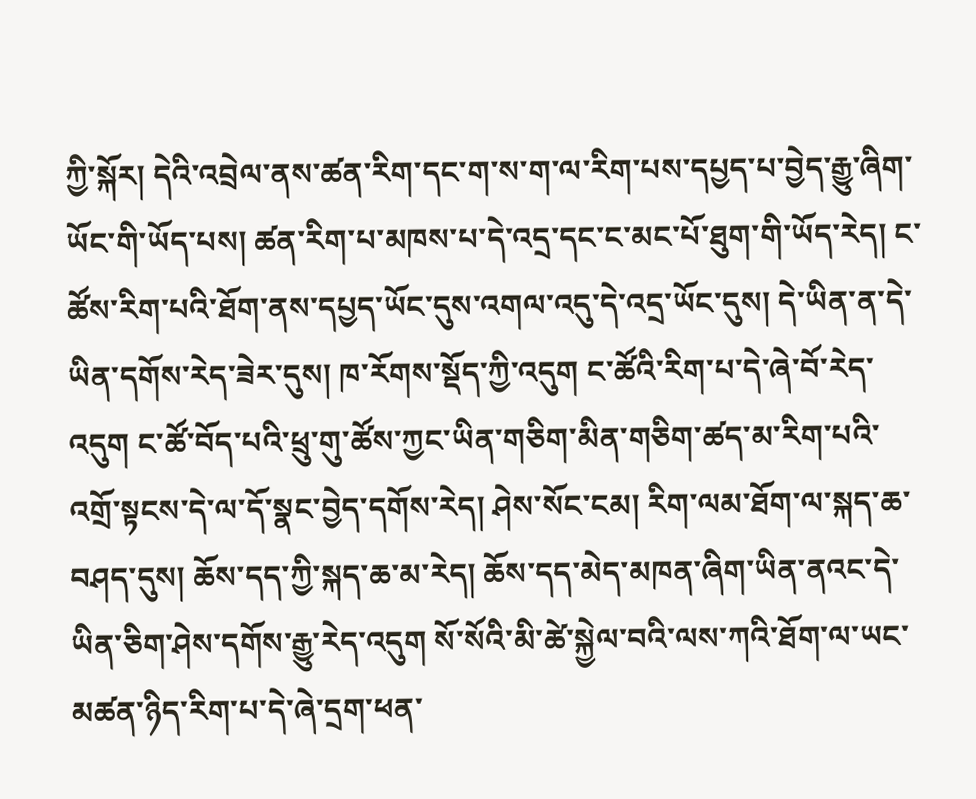ཀྱི་སྐོར། དེའི་འབྲེལ་ནས་ཚན་རིག་དང་ག་ས་ག་ལ་རིག་པས་དཔྱད་པ་བྱེད་རྒྱུ་ཞིག་ཡོང་གི་ཡོད་པས། ཚན་རིག་པ་མཁས་པ་དེ་འདྲ་དང་ང་མང་པོ་ཐུག་གི་ཡོད་རེད། ང་ཚོས་རིག་པའི་ཐོག་ནས་དཔྱད་ཡོང་དུས་འགལ་འདུ་དེ་འདྲ་ཡོང་དུས། དེ་ཡིན་ན་དེ་ཡིན་དགོས་རེད་ཟེར་དུས། ཁ་རོགས་སྡོད་ཀྱི་འདུག ང་ཚོའི་རིག་པ་དེ་ཞེ་བོ་རེད་འདུག ང་ཚོ་བོད་པའི་ཕྲུ་གུ་ཚོས་ཀྱང་ཡིན་གཅིག་མིན་གཅིག་ཚད་མ་རིག་པའི་འགྲོ་སྟངས་དེ་ལ་དོ་སྣང་བྱེད་དགོས་རེད། ཤེས་སོང་ངམ། རིག་ལམ་ཐོག་ལ་སྐད་ཆ་བཤད་དུས། ཆོས་དད་ཀྱི་སྐད་ཆ་མ་རེད། ཆོས་དད་མེད་མཁན་ཞིག་ཡིན་ནའང་དེ་ཡིན་ཅིག་ཤེས་དགོས་རྒྱུ་རེད་འདུག སོ་སོའི་མི་ཚེ་སྐྱེལ་བའི་ལས་ཀའི་ཐོག་ལ་ཡང་མཚན་ཉིད་རིག་པ་དེ་ཞེ་དྲག་ཕན་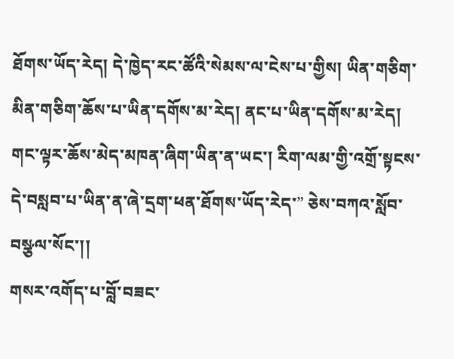ཐོགས་ཡོད་རེད། དེ་ཁྱེད་རང་ཚོའི་སེམས་ལ་ངེས་པ་གྱིས། ཡིན་གཅིག་མིན་གཅིག་ཆོས་པ་ཡིན་དགོས་མ་རེད། ནང་པ་ཡིན་དགོས་མ་རེད། གང་ལྟར་ཆོས་མེད་མཁན་ཞིག་ཡིན་ན་ཡང་། རིག་ལམ་གྱི་འགྲོ་སྟངས་དེ་བསླབ་པ་ཡིན་ན་ཞེ་དྲག་ཕན་ཐོགས་ཡོད་རེད་” ཅེས་བཀའ་སློབ་བསྩལ་སོང་།།
གསར་འགོད་པ་བློ་བཟང་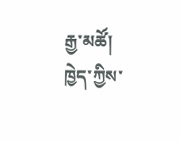རྒྱ་མཚོ།
ཁྱེད་ཀྱིས་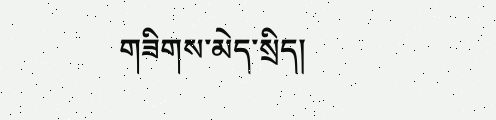གཟིགས་མེད་སྲིད།